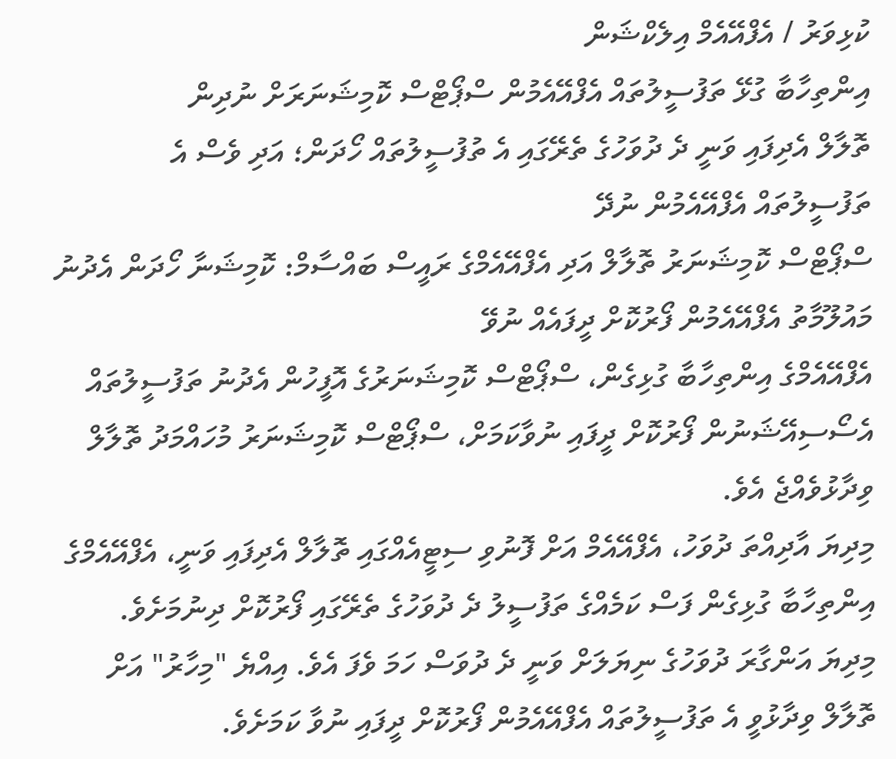ކުޅިވަރު / އެފްއޭއެމް އިލެކްޝަން
އިންތިހާބާ ގުޅޭ ތަފުސީލުތައް އެފްއޭއެމުން ސްޕޯޓްސް ކޮމިޝަނަރަށް ނުދިން
ތޮލާލް އެދިފައި ވަނީ ދެ ދުވަހުގެ ތެރޭގައި އެ ތުފުސީލުތައް ހޯދަން؛ އަދި ވެސް އެ ތަފުސީލުތައް އެފްއޭއެމުން ނުދޭ
ސްޕޯޓްސް ކޮމިޝަނަރު ތޮލާލް އަދި އެފްއޭއެމްގެ ރައީސް ބައްސާމް: ކޮމިޝަނާ ހޯދަން އެދުނު މައުލޫމާތު އެފްއޭއެމުން ފޯރުކޮށް ދީފައެއް ނުވޭ
އެފްއޭއެމްގެ އިންތިހާބާ ގުޅިގެން، ސްޕޯޓްސް ކޮމިޝަނަރުގެ އޮފީހުން އެދުނު ތަފުސީލުތައް އެސޯސިއޭޝަނުން ފޯރުކޮށް ދީފައި ނުވާކަމަށް، ސްޕޯޓްސް ކޮމިޝަނަރު މުހައްމަދު ތޮލާލް ވިދާޅުވެއްޖެ އެވެ.
މިދިޔަ އާދިއްތަ ދުވަހު، އެފްއޭއެމް އަށް ފޮނުވި ސިޓީއެއްގައި ތޮލާލް އެދިފައި ވަނީ، އެފްއޭއެމްގެ އިންތިހާބާ ގުޅިގެން ފަސް ކަމެއްގެ ތަފުސީލު ދެ ދުވަހުގެ ތެރޭގައި ފޯރުކޮށް ދިނުމަށެވެ.
މިދިޔަ އަންގާރަ ދުވަހުގެ ނިޔަލަށް ވަނީ ދެ ދުވަސް ހަމަ ވެފަ އެވެ. އިއްޔެ "މިހާރު" އަށް ތޮލާލް ވިދާޅުވީ އެ ތަފުސީލުތައް އެފްއޭއެމުން ފޯރުކޮށް ދީފައި ނުވާ ކަމަށެވެ.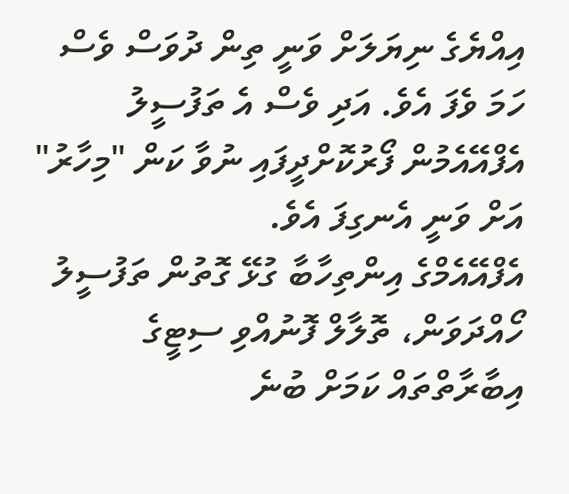އިއްޔެގެ ނިޔަލަށް ވަނީ ތިން ދުވަސް ވެސް ހަމަ ވެފަ އެވެ. އަދި ވެސް އެ ތަފުސީލު އެފްއޭއެމުން ފޯރުކޮށްދީފައި ނުވާ ކަން "މިހާރު" އަށް ވަނީ އެނގިފަ އެވެ.
އެފްއޭއެމްގެ އިންތިހާބާ ގުޅޭ ގޮތުން ތަފުސީލު ހޯއްދަވަން، ތޮލާލް ފޮނުއްވި ސިޓީގެ އިބާރާތްތައް ކަމަށް ބުނެ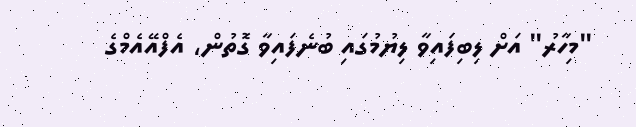"މިހާރު" އަށް ލިބިފައިވާ ލިޔުމުގައި ބުނެފައިވާ ގޮތުން، އެފްއޭއެމްގެ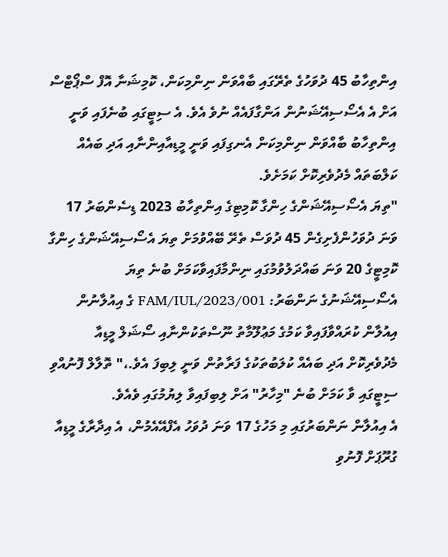އިންތިހާބު 45 ދުވަހުގެ ތެރޭގައި ބާއްވަން ނިންމިކަން، ކޮމިޝަނާ އޮފް ސްޕޯޓްސް އަށް އެ އެސޯސިއޭޝަނުން އަންގާފައެއް ނުވެ އެވެ. އެ ސިޓީގައި ބުނެފައި ވަނީ އިންތިހާބު ބާއްވަން ނިންމިކަން އެނގިފައި ވަނީ މީޑިއާއިންނާއި އަދި ބައެއް ކަލްބަތައް މެދުވެރިކޮށް ކަމަށެވެ.
"ތިޔަ އެސޯސިއޭޝަންގެ ހިންގާ ކޮމިޓިގެ އިންތިހާބު 2023 ޑިސެންބަރު 17 ވަނަ ދުވަހުންފެށިގެން 45 ދުވަސް ތެރޭ ބޭއްވުމަށް ތިޔަ އެސޯސިއޭޝަންގެ ހިންގާ ކޮމިޓީގެ 20 ވަނަ ބައްދަލުވުމުގައި ނިންމާފައިވާކަމަށް ބުނެ ތިޔަ އެސޯސިއޭޝަނުގެ ނަންބަރު: FAM/IUL/2023/001 ގެ އިއުލާނުން އިއުލާން ކުރައްވާފައިވާ ކަމުގެ މަޢުލޫމާތު ނޫސްތަކުންނާއި ސޯޝަލް މީޑިއާ މެދުވެރިކޮށް އަދި ބައެއް ކުލަބުތަކުގެ ފަރާތުން ވަނީ ލިބިފަ އެވެ.،" ތޮލާލް ފޮނުއްވި ސިޓީގައި ވާ ކަމަށް ބުނެ "މިހާރު" އަށް ލިބިފައިވާ ލިޔުމުގައި ވެއެވެ.
އެ އިއުލާން ނަންބަރުގައި މި މަހުގެ 17 ވަނަ ދުވަހު އެފްއޭއެމުން، އެ އިދާރާގެ މީޑިއާ ގުރޫޕަށް ފޮނުވި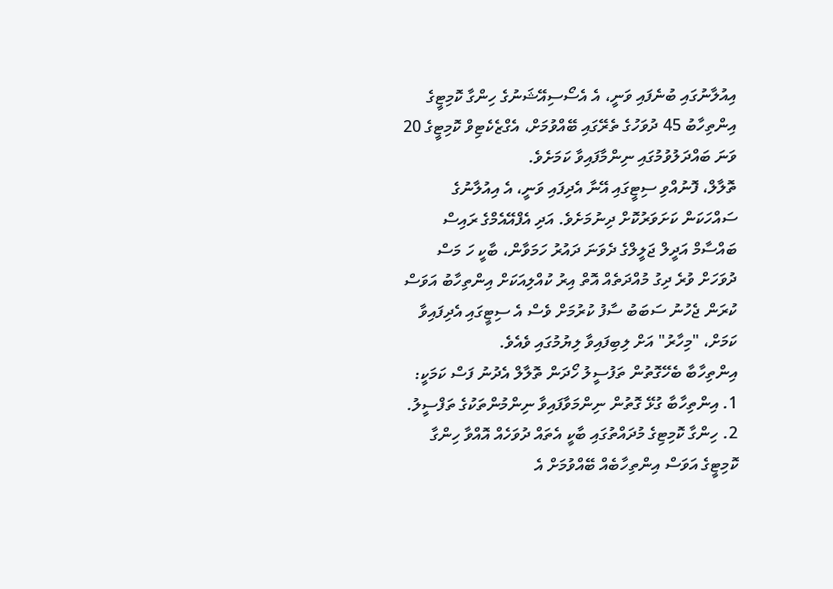އިއުލާނުގައި ބުނެފައި ވަނީ، އެ އެސޯސިއޭޝަނުގެ ހިންގާ ކޮމިޓީގެ އިންތިހާބު 45 ދުވަހުގެ ތެރޭގައި ބޭއްވުމަށް، އެގްޒެކެޓިވް ކޮމިޓީގެ 20 ވަނަ ބައްދަލުވުމުގައި ނިންމާފައިވާ ކަމަށެވެ.
ތޮލާލް، ފޮނުއްވި ސިޓީގައި އޭނާ އެދިފައި ވަނީ، އެ އިއުލާނުގެ ސައްހަކަން ކަށަވަރުކޮށް ދިނުމަށެވެ. އަދި އެފްއޭއެމްގެ ރައިސް ބައްސާމް އަދީލް ޖަލީލްގެ ދެވަނަ ދައުރު ހަމަވާން، ބާކީ ހަ މަސް ދުވަހަށް ވުރެ ދިގު މުއްދަތެއް އޮތް އިރު ކުއްލިއަކަށް އިންތިހާބު އަވަސް ކުރަން ޖެހުނު ސަބަބު ސާފު ކުރުމަށް ވެސް އެ ސިޓީގައި އެދިފައިވާ ކަމަށް، "މިހާރު" އަށް ލިބިފައިވާ ލިޔުމުގައި ވެއެވެ.
އިންތިހާބާ ބެހޭގޮތުން ތަފުސީލު ހޯދަން ތޮލާލް އެދުނު ފަސް ކަމަކީ:
1. އިންތިހާބާ ގުޅޭ ގޮތުން ނިންމަވާފައިވާ ނިންމުންތަކުގެ ތަފްސީލު.
2. ހިންގާ ކޮމިޓިގެ މުދައްތުގައި ބާކީ އެތައް ދުވަހެއް އޮއްވާ ހިންގާ ކޮމިޓީގެ އަވަސް އިންތިހާބެއް ބޭއްވުމަށް އެ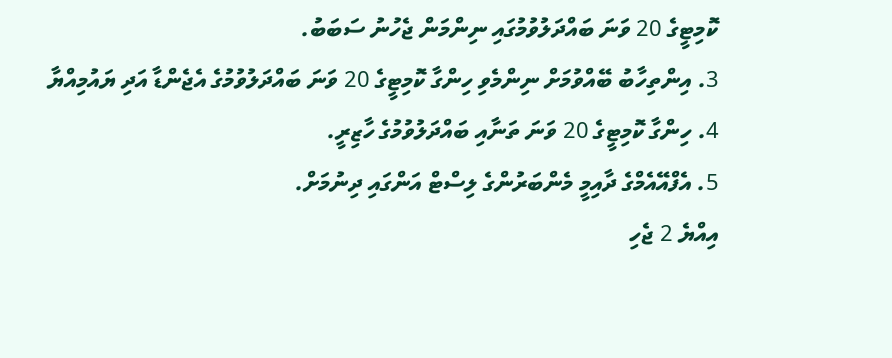ކޮމިޓީގެ 20 ވަނަ ބައްދަލުވުމުގައި ނިންމަން ޖެހުނު ސަބަބު.
3. އިންތިހާބު ބޭއްވުމަށް ނިންމެވި ހިންގާ ކޮމިޓީގެ 20 ވަނަ ބައްދަލުވުމުގެ އެޖެންޑާ އަދި ޔައުމިއްޔާ
4. ހިންގާ ކޮމިޓީގެ 20 ވަނަ ތަނާއި ބައްދަލުވުމުގެ ހާޒިރީ.
5. އެފްއޭއެމްގެ ދާއިމީ މެންބަރުންގެ ލިސްޓް އަންގައި ދިނުމަށް.
އިއްޔެ 2 ޖެހި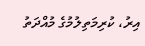އިރު، ކުރިމަތިލުމުގެ މުއްދަތު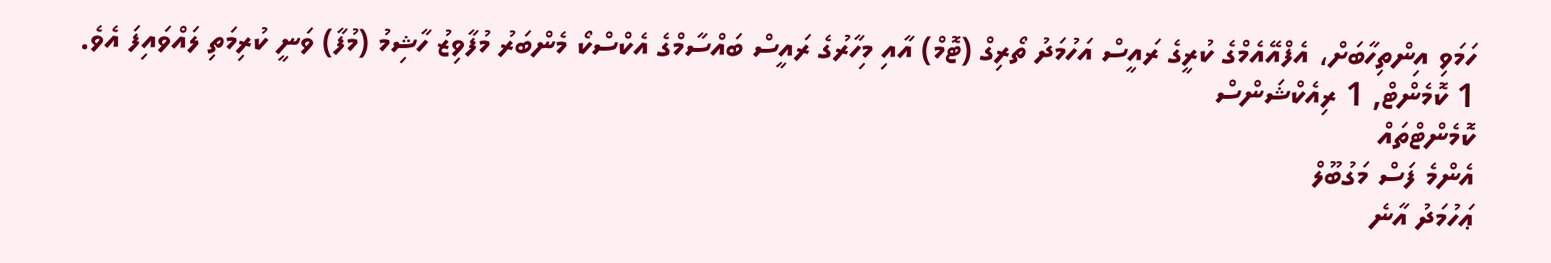ހަމަވި އިންތިހާބަށް، އެފްއޭއެމްގެ ކުރީގެ ރައީސް އަހުމަދު ތޯރިގް (ޓޮމް) އާއި މިހާރުގެ ރައީސް ބައްސާމްގެ އެކްސްކޯ މެންބަރު މުފާވިޒު ހާޝިމު (މުފާ) ވަނީ ކުރިމަތި ލައްވައިފަ އެވެ.
1 ކޮމެންޓް, 1 ރިއެކްޝަންސް
ކޮމެންޓްތައް
އެންމެ ފަސް މަގުބޫލް
ޢަހުމަދު އާނެ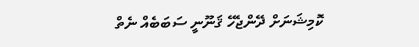ކޮމިޝަނަށް ދޭންޖެހޭ ޤަނޫނީ ސަބަބެއް ނެތް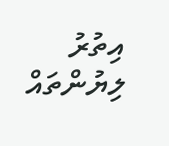އިތުރު ލިޔުންތައް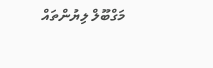މަގްބޫލް ލިޔުންތައް